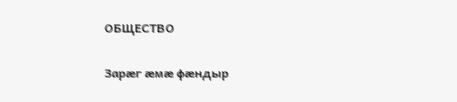ОБЩЕСТВО

Зарæг æмæ фæндыр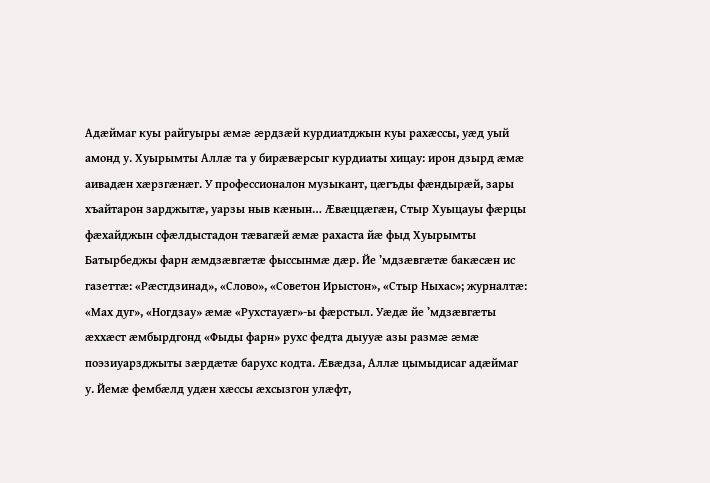Адæймаг куы райгуыры æмæ æрдзæй курдиатджын куы рахæссы, уæд уый амонд у. Хуырымты Аллæ та у бирæвæрсыг курдиаты хицау: ирон дзырд æмæ аивадæн хæрзгæнæг. У профессионалон музыкант, цæгъды фæндырæй, зары хъайтарон зарджытæ, уарзы ныв кæнын… Æвæццæгæн, Стыр Хуыцауы фæрцы фæхайджын сфæлдыстадон тæвагæй æмæ рахаста йæ фыд Хуырымты Батырбеджы фарн æмдзæвгæтæ фыссынмæ дæр. Йе ʼмдзæвгæтæ бакæсæн ис газеттæ: «Рæстдзинад», «Слово», «Советон Ирыстон», «Стыр Ныхас»; журналтæ: «Мах дуг», «Ногдзау» æмæ «Рухстауæг»-ы фæрстыл. Уæдæ йе ʼмдзæвгæты æххæст æмбырдгонд «Фыды фарн» рухс федта дыууæ азы размæ æмæ поэзиуарзджыты зæрдæтæ барухс кодта. Æвæдза, Аллæ цымыдисаг адæймаг у. Йемæ фембæлд удæн хæссы æхсызгон улæфт,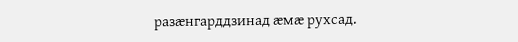разæнгарддзинад æмæ рухсад.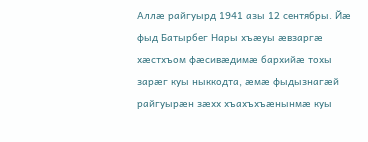Аллæ райгуырд 1941 азы 12 сентябры. Йæ фыд Батырбег Нары хъæуы æвзаргæ хæстхъом фæсивæдимæ бархийæ тохы зарæг куы ныккодта, æмæ фыдызнагæй райгуырæн зæхх хъахъхъæнынмæ куы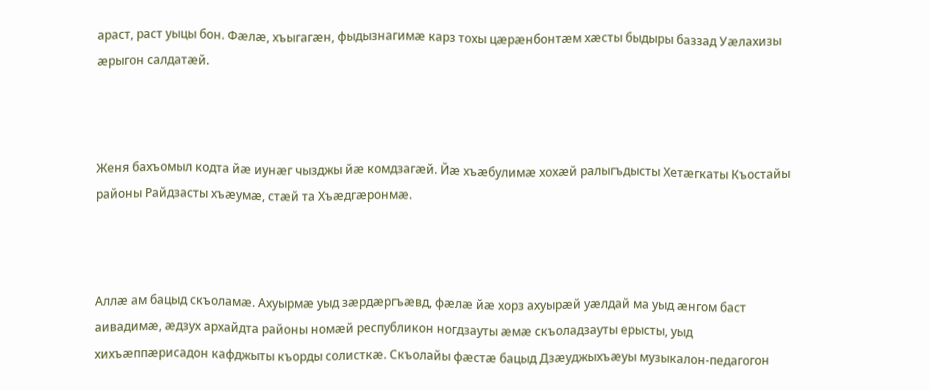араст, раст уыцы бон. Фæлæ, хъыгагæн, фыдызнагимæ карз тохы цæрæнбонтæм хæсты быдыры баззад Уæлахизы æрыгон салдатæй.



Женя бахъомыл кодта йæ иунæг чызджы йæ комдзагæй. Йæ хъæбулимæ хохæй ралыгъдысты Хетæгкаты Къостайы районы Райдзасты хъæумæ, стæй та Хъæдгæронмæ.



Аллæ ам бацыд скъоламæ. Ахуырмæ уыд зæрдæргъæвд, фæлæ йæ хорз ахуырæй уæлдай ма уыд æнгом баст аивадимæ, æдзух архайдта районы номæй республикон ногдзауты æмæ скъоладзауты ерысты, уыд хихъæппæрисадон кафджыты къорды солисткæ. Скъолайы фæстæ бацыд Дзæуджыхъæуы музыкалон-педагогон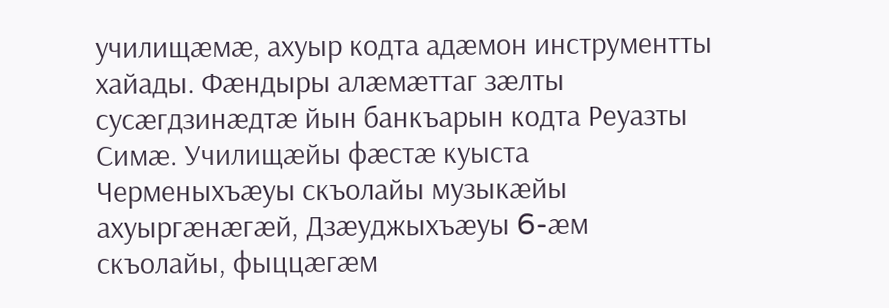училищæмæ, ахуыр кодта адæмон инструментты хайады. Фæндыры алӕмӕттаг зæлты сусæгдзинæдтæ йын банкъарын кодта Реуазты Симæ. Училищæйы фæстæ куыста Черменыхъæуы скъолайы музыкæйы ахуыргæнæгæй, Дзæуджыхъæуы 6-æм скъолайы, фыццæгæм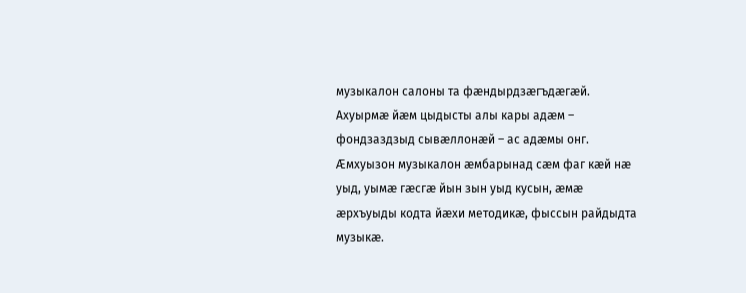музыкалон салоны та фæндырдзæгъдæгæй. Ахуырмæ йæм цыдысты алы кары адæм – фондзаздзыд сывæллонæй – ас адæмы онг. Æмхуызон музыкалон æмбарынад сæм фаг кæй нæ уыд, уымæ гæсгæ йын зын уыд кусын, æмæ æрхъуыды кодта йæхи методикæ, фыссын райдыдта музыкæ.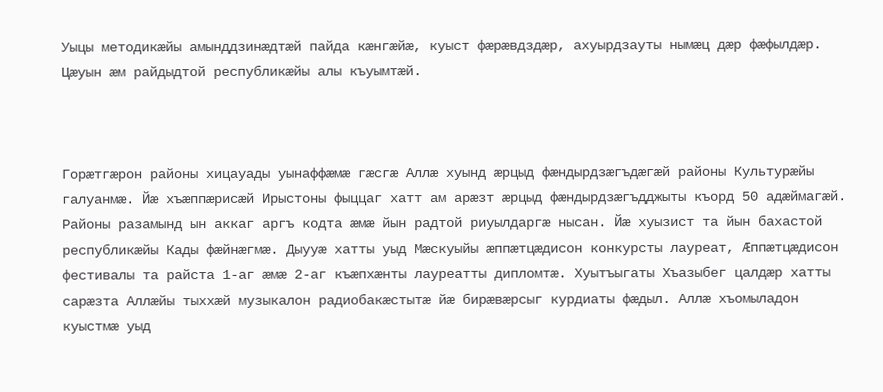Уыцы методикæйы амынддзинæдтæй пайда кæнгæйæ, куыст фæрæвдздæр, ахуырдзауты нымæц дæр фæфылдæр. Цæуын æм райдыдтой республикæйы алы къуымтæй.



Горæтгæрон районы хицауады уынаффæмæ гæсгæ Аллæ хуынд æрцыд фæндырдзæгъдæгæй районы Культурæйы галуанмæ. Йæ хъæппæрисæй Ирыстоны фыццаг хатт ам арæзт æрцыд фæндырдзæгъдджыты къорд 50 адæймагæй. Районы разамынд ын аккаг аргъ кодта æмæ йын радтой риуылдаргæ нысан. Йæ хуызист та йын бахастой республикæйы Кады фæйнæгмæ. Дыууæ хатты уыд Мæскуыйы æппæтцæдисон конкурсты лауреат, Æппæтцæдисон фестивалы та райста 1-аг æмæ 2-аг къæпхæнты лауреатты дипломтæ. Хуытъыгаты Хъазыбег цалдæр хатты сарæзта Аллæйы тыххæй музыкалон радиобакæстытæ йæ бирæвæрсыг курдиаты фæдыл. Аллæ хъомыладон куыстмæ уыд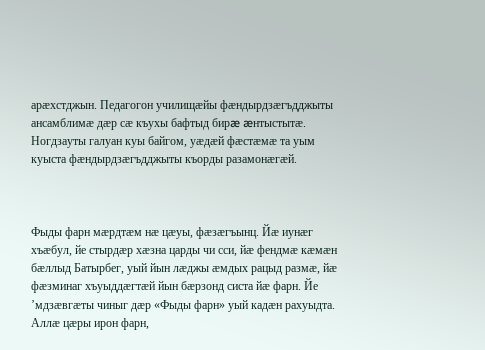арæхстджын. Педагогон училищæйы фæндырдзæгъдджыты ансамблимæ дæр сæ къухы бафтыд бирæ æнтыстытæ. Ногдзауты галуан куы байгом, уæдæй фæстæмæ та уым куыста фæндырдзæгъдджыты къорды разамонæгæй.



Фыды фарн мæрдтæм нæ цæуы, фæзæгъынц. Йæ иунæг хъæбул, йе стырдæр хæзна царды чи сси, йæ фендмæ кæмæн бæллыд Батырбег, уый йын лæджы æмдых рацыд размæ, йæ фæзминаг хъуыддæгтæй йын бæрзонд систа йæ фарн. Йе ʼмдзæвгæты чиныг дæр «Фыды фарн» уый кадæн рахуыдта. Аллæ цæры ирон фарн,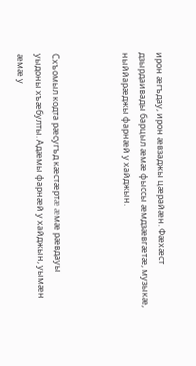ирон æгъдау, ирон æвзаджы цæрайæн. Фæхæст дзырдаивады барцыл æмæ фыссы æмдзæвгæтæ, музыкæ, ныййарæджы фарнæй у хайджын.



Схъомыл кодта рæсугъд кæстæртæ æмæ рæвдауы уыдоны хъæбулты. Адæмы фарнæй у хайджын, уымæн æмæ у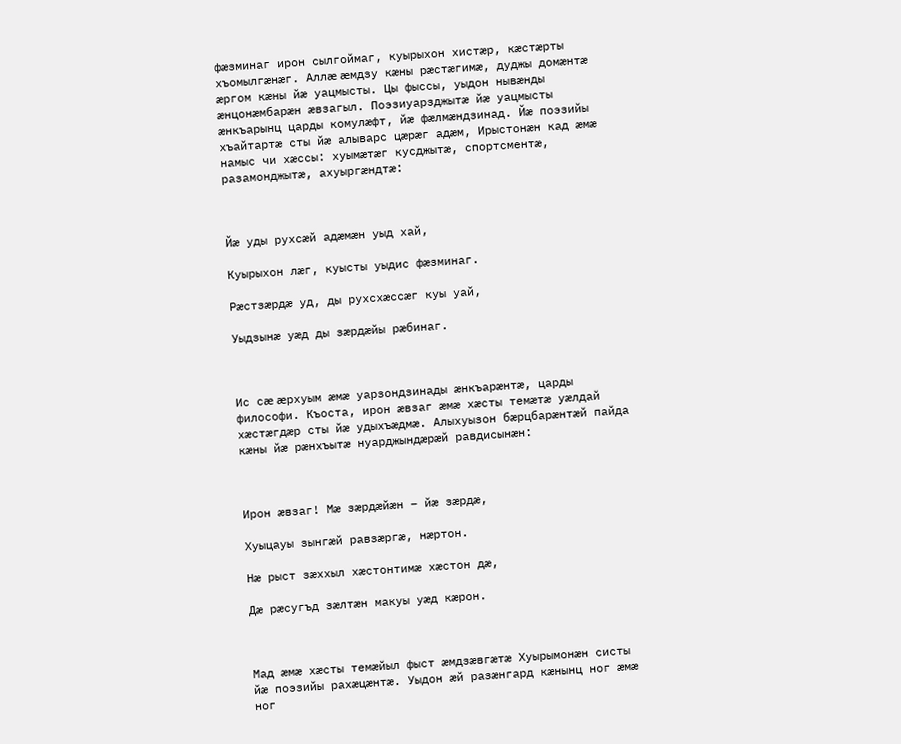фæзминаг ирон сылгоймаг, куырыхон хистæр, кæстæрты хъомылгæнæг. Аллæ æмдзу кæны рæстæгимæ, дуджы домæнтæ æргом кæны йæ уацмысты. Цы фыссы, уыдон нывæнды æнцонæмбарæн æвзагыл. Поэзиуарзджытæ йæ уацмысты æнкъарынц царды комулæфт, йæ фæлмæндзинад. Йæ поэзийы хъайтартæ сты йæ алыварс цæрæг адæм, Ирыстонæн кад æмæ намыс чи хæссы: хуымæтæг кусджытæ, спортсментæ, разамонджытæ, ахуыргæндтæ:



Йæ уды рухсæй адæмæн уыд хай,

Куырыхон лæг, куысты уыдис фæзминаг.

Рæстзæрдæ уд, ды рухсхæссæг куы уай,

Уыдзынæ уæд ды зæрдæйы рæбинаг.



Ис сæ æрхуым æмæ уарзондзинады æнкъарæнтæ, царды философи. Къоста, ирон æвзаг æмæ хæсты темæтæ уæлдай хæстæгдæр сты йæ удыхъæдмæ. Алыхуызон бæрцбарæнтæй пайда кæны йæ рæнхъытæ нуарджындæрæй равдисынæн:



Ирон æвзаг! Мæ зæрдæйæн – йæ зæрдæ,

Хуыцауы зынгæй равзæргæ, нæртон.

Нæ рыст зæххыл хæстонтимæ хæстон дæ,

Дæ рæсугъд зæлтæн макуы уæд кæрон.



Мад æмæ хæсты темæйыл фыст æмдзæвгæтæ Хуырымонæн систы йæ поэзийы рахæцæнтæ. Уыдон æй разæнгард кæнынц ног æмæ ног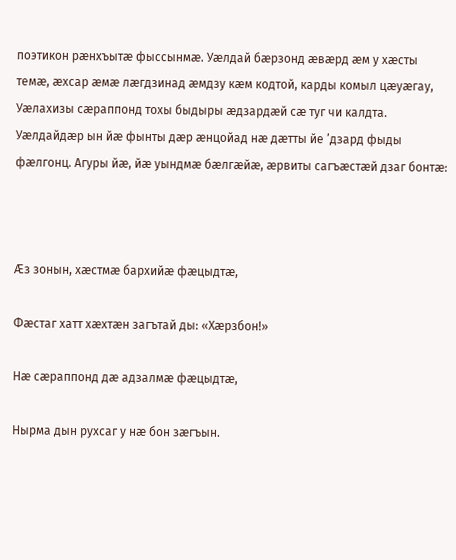поэтикон рæнхъытæ фыссынмæ. Уæлдай бæрзонд æвæрд æм у хæсты темæ, æхсар æмæ лæгдзинад æмдзу кæм кодтой, карды комыл цæуæгау, Уæлахизы сæраппонд тохы быдыры æдзардæй сæ туг чи калдта. Уæлдайдæр ын йæ фынты дæр æнцойад нæ дæтты йе ʼдзард фыды фæлгонц. Агуры йæ, йæ уындмæ бæлгæйæ, æрвиты сагъæстæй дзаг бонтæ:



Æз зонын, хæстмæ бархийæ фæцыдтæ,

Фæстаг хатт хæхтæн загътай ды: «Хæрзбон!»

Нæ сæраппонд дæ адзалмæ фæцыдтæ,

Нырма дын рухсаг у нæ бон зæгъын.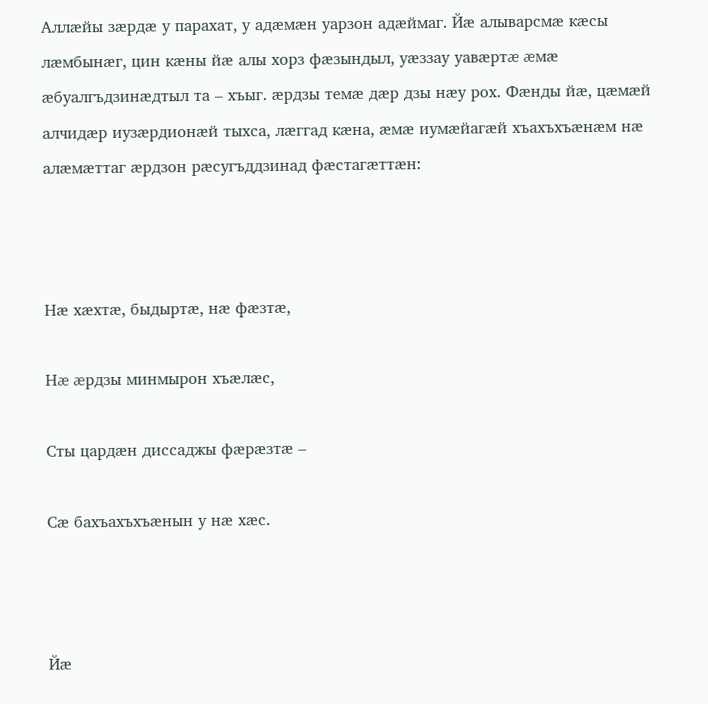Аллæйы зæрдæ у парахат, у адæмæн уарзон адæймаг. Йæ алыварсмæ кæсы лæмбынæг, цин кæны йæ алы хорз фæзындыл, уæззау уавæртæ æмæ æбуалгъдзинæдтыл та – хъыг. æрдзы темæ дæр дзы нæу рох. Фæнды йæ, цæмæй алчидæр иузæрдионæй тыхса, лæггад кæна, æмæ иумæйагæй хъахъхъæнæм нæ алӕмӕттаг æрдзон рæсугъддзинад фæстагæттæн:



Нæ хæхтæ, быдыртæ, нæ фæзтæ,

Нæ æрдзы минмырон хъæлæс,

Сты цардæн диссаджы фæрæзтæ –

Сæ бахъахъхъæнын у нæ хæс.



Йæ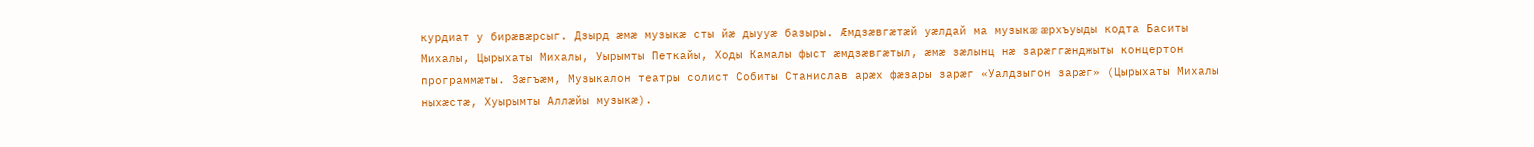курдиат у бирæвæрсыг. Дзырд æмæ музыкæ сты йæ дыууæ базыры. Æмдзæвгæтæй уæлдай ма музыкæ æрхъуыды кодта Баситы Михалы, Цырыхаты Михалы, Уырымты Петкайы, Ходы Камалы фыст æмдзæвгæтыл, æмæ зæлынц нæ зарæггæнджыты концертон программæты. Зæгъæм, Музыкалон театры солист Собиты Станислав арæх фæзары зарæг «Уалдзыгон зарæг» (Цырыхаты Михалы ныхæстæ, Хуырымты Аллæйы музыкæ).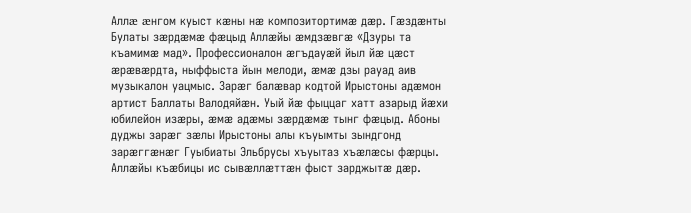Аллæ æнгом куыст кæны нæ композитортимæ дæр. Гæздæнты Булаты зæрдæмæ фæцыд Аллæйы æмдзæвгæ «Дзуры та къамимæ мад». Профессионалон æгъдауæй йыл йæ цæст æрæвæрдта, ныффыста йын мелоди, æмæ дзы рауад аив музыкалон уацмыс. Зарæг балæвар кодтой Ирыстоны адæмон артист Баллаты Валодяйæн. Уый йæ фыццаг хатт азарыд йæхи юбилейон изæры, æмæ адæмы зæрдæмæ тынг фæцыд. Абоны дуджы зарæг зæлы Ирыстоны алы къуымты зындгонд зарæггæнæг Гуыбиаты Эльбрусы хъуытаз хъæлæсы фæрцы. Аллæйы къæбицы ис сывæллæттæн фыст зарджытæ дæр.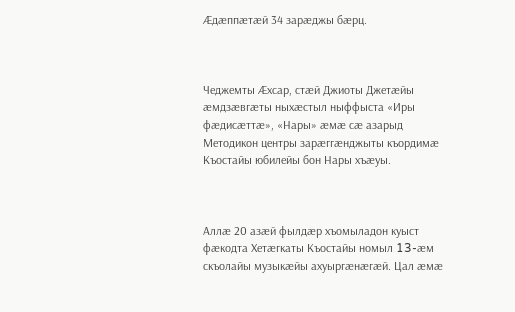Æдæппæтæй 34 зарæджы бæрц.



Чеджемты Æхсар, стæй Джиоты Джетæйы æмдзæвгæты ныхæстыл ныффыста «Иры фæдисæттæ», «Нары» æмæ сæ азарыд Методикон центры зарæггæнджыты къордимæ Къостайы юбилейы бон Нары хъæуы.



Аллæ 20 азæй фылдæр хъомыладон куыст фæкодта Хетæгкаты Къостайы номыл 13-æм скъолайы музыкæйы ахуыргæнæгæй. Цал æмæ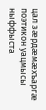цал зæрдæмæхъаргæ поэтикон уацмысы ныффыста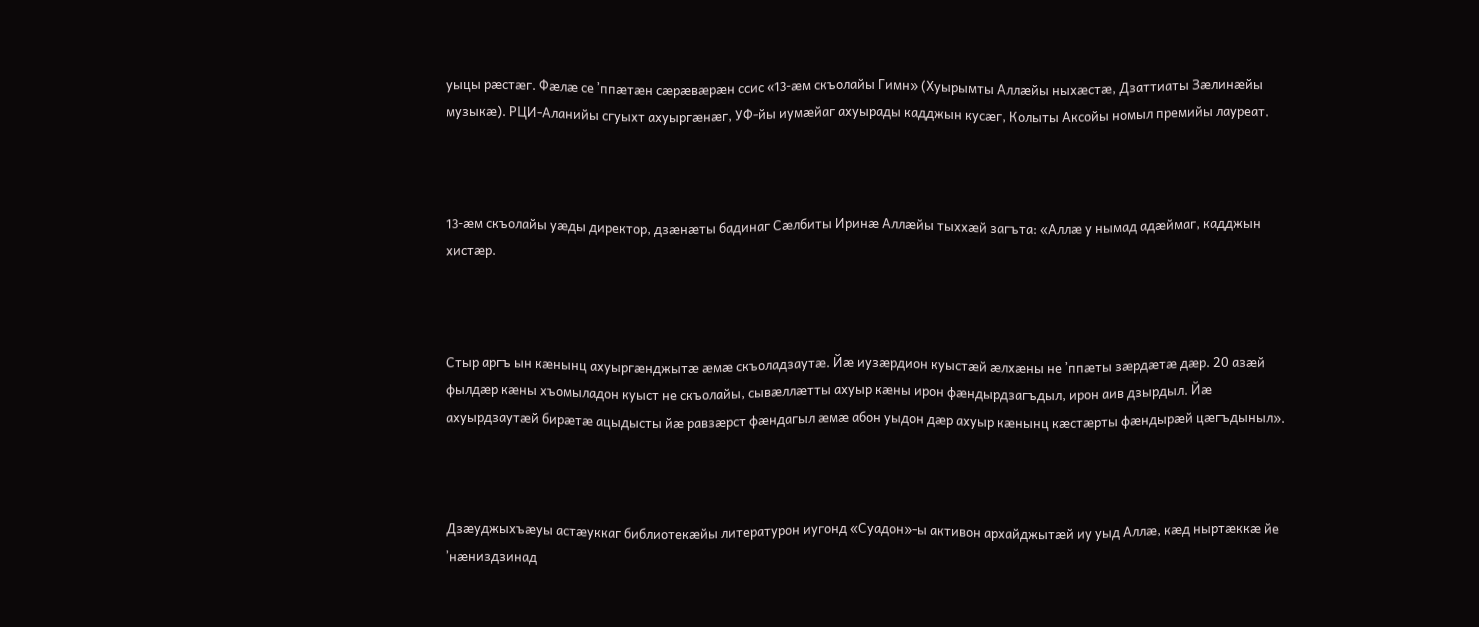уыцы рæстæг. Фæлæ се ʼппæтæн сæрæвæрæн ссис «13-æм скъолайы Гимн» (Хуырымты Аллæйы ныхæстæ, Дзаттиаты Зæлинæйы музыкæ). РЦИ-Аланийы сгуыхт ахуыргæнæг, УФ-йы иумæйаг ахуырады кадджын кусæг, Колыты Аксойы номыл премийы лауреат.



13-æм скъолайы уæды директор, дзæнæты бадинаг Сæлбиты Иринæ Аллæйы тыххæй загъта: «Аллæ у нымад адæймаг, кадджын хистæр.



Стыр аргъ ын кæнынц ахуыргæнджытæ æмæ скъоладзаутæ. Йæ иузæрдион куыстæй æлхæны не ʼппæты зæрдæтæ дæр. 20 азæй фылдæр кæны хъомыладон куыст не скъолайы, сывæллæтты ахуыр кæны ирон фæндырдзагъдыл, ирон аив дзырдыл. Йæ ахуырдзаутæй бирæтæ ацыдысты йæ равзæрст фæндагыл æмæ абон уыдон дæр ахуыр кæнынц кæстæрты фæндырæй цæгъдыныл».



Дзæуджыхъæуы астæуккаг библиотекæйы литературон иугонд «Суадон»-ы активон архайджытæй иу уыд Аллæ, кæд ныртæккæ йе ʼнæниздзинад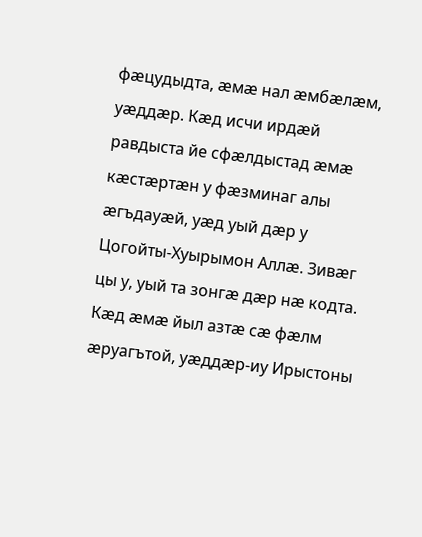фæцудыдта, æмæ нал æмбæлæм, уæддæр. Кæд исчи ирдæй равдыста йе сфæлдыстад æмæ кæстæртæн у фæзминаг алы æгъдауæй, уæд уый дæр у Цогойты-Хуырымон Аллæ. Зивæг цы у, уый та зонгæ дæр нæ кодта. Кæд æмæ йыл азтæ сæ фæлм æруагътой, уæддæр-иу Ирыстоны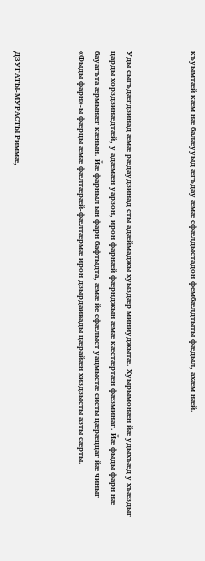къуымтæй кæм нæ балæууыд æгъдау æмæ сфæлдыстадон фембæлдтыты фæдыл, ахæм нæй.



Уды сыгъдæгдзинад æмæ рæдаудзинад сты адæймаджы хуыздæр миниуджытæ. Хуырымонæн йæ удыхъæд у хъæздыг царды хорздзинæдтæй, у адæмæн уарзон, ирон фарнæй фæрнджын æмæ кæстæртæн фæзминаг. Йæ фыды фарн нæ бауагъта æрмынæг кæнын. Йæ фарныл ын фарн бафтыдта, æмæ йе сфæлыст уацмыстæ систы цæрæццаг йæ чиныг «Фыды фарн»-ы фæрцы æмæ фæлтæрæй-фæлтæрмæ ирон дзырдаивады цæрайæн хиздзысты азты сæрты.



ДЗУГАТЫ-МУРАСТЫ Риммæ,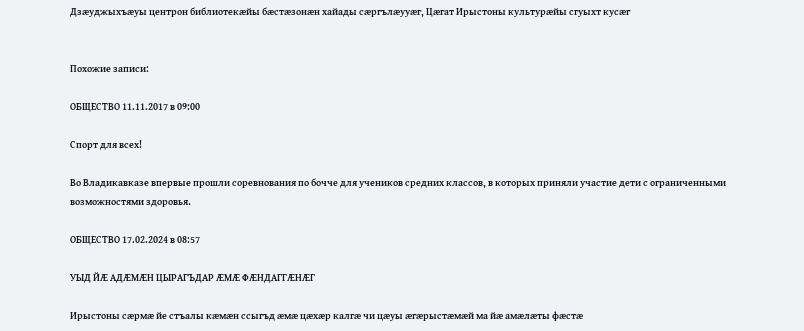Дзæуджыхъæуы центрон библиотекæйы бæстæзонæн хайады сæргълæууæг, Цæгат Ирыстоны культурæйы сгуыхт кусæг


Похожие записи:

ОБЩЕСТВО 11.11.2017 в 09:00

Спорт для всех!

Во Владикавказе впервые прошли соревнования по бочче для учеников средних классов, в которых приняли участие дети с ограниченными возможностями здоровья.

ОБЩЕСТВО 17.02.2024 в 08:57

УЫД ЙÆ АДÆМÆН ЦЫРАГЪДАР ÆМÆ ФÆНДАГГÆНÆГ

Ирыстоны сæрмæ йе стъалы кæмæн ссыгъд æмæ цæхæр калгæ чи цæуы æгæрыстæмæй ма йæ амæлæты фæстæ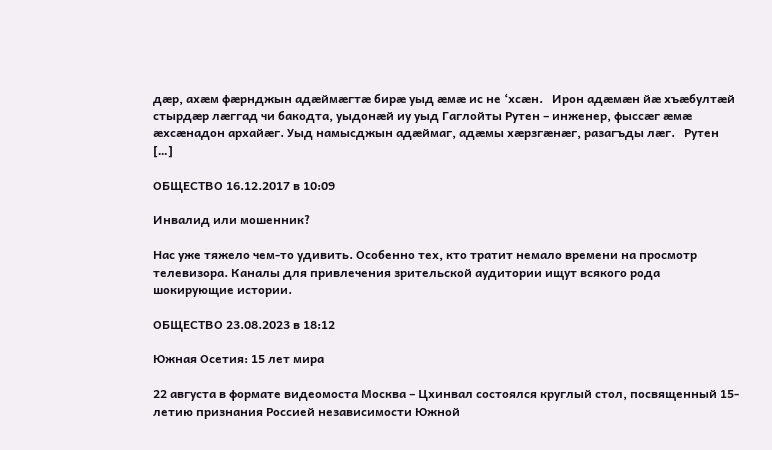дæр, ахæм фæрнджын адæймæгтæ бирæ уыд æмæ ис не ‘хсæн.   Ирон адæмæн йæ хъæбултæй стырдæр лæггад чи бакодта, уыдонæй иу уыд Гаглойты Рутен – инженер, фыссæг æмæ æхсæнадон архайæг. Уыд намысджын адæймаг, адæмы хæрзгæнæг, разагъды лæг.   Рутен […]

ОБЩЕСТВО 16.12.2017 в 10:09

Инвалид или мошенник?

Нас уже тяжело чем-то удивить. Особенно тех, кто тратит немало времени на просмотр телевизора. Каналы для привлечения зрительской аудитории ищут всякого рода шокирующие истории.

ОБЩЕСТВО 23.08.2023 в 18:12

Южная Осетия: 15 лет мира

22 августа в формате видеомоста Москва – Цхинвал состоялся круглый стол, посвященный 15-летию признания Россией независимости Южной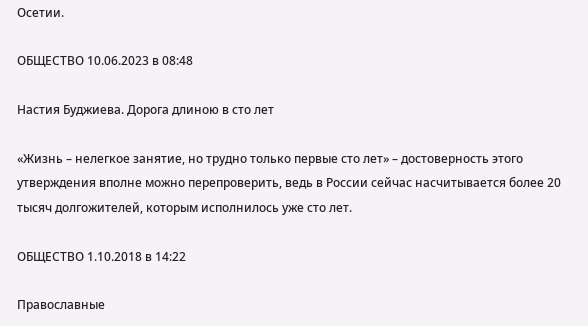Осетии.

ОБЩЕСТВО 10.06.2023 в 08:48

Настия Буджиева. Дорога длиною в сто лет

«Жизнь – нелегкое занятие, но трудно только первые сто лет» – достоверность этого утверждения вполне можно перепроверить, ведь в России сейчас насчитывается более 20 тысяч долгожителей, которым исполнилось уже сто лет.

ОБЩЕСТВО 1.10.2018 в 14:22

Православные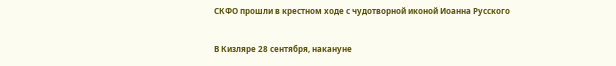СКФО прошли в крестном ходе с чудотворной иконой Иоанна Русского

В Кизляре 28 сентября, накануне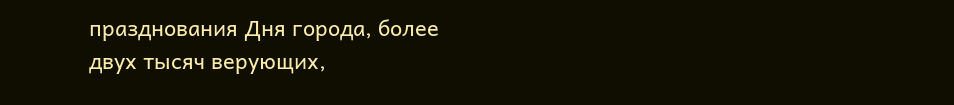празднования Дня города, более двух тысяч верующих,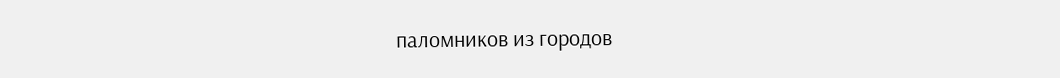паломников из городов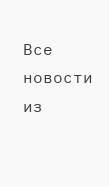Все новости из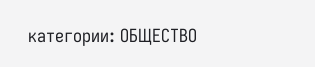категории: ОБЩЕСТВО